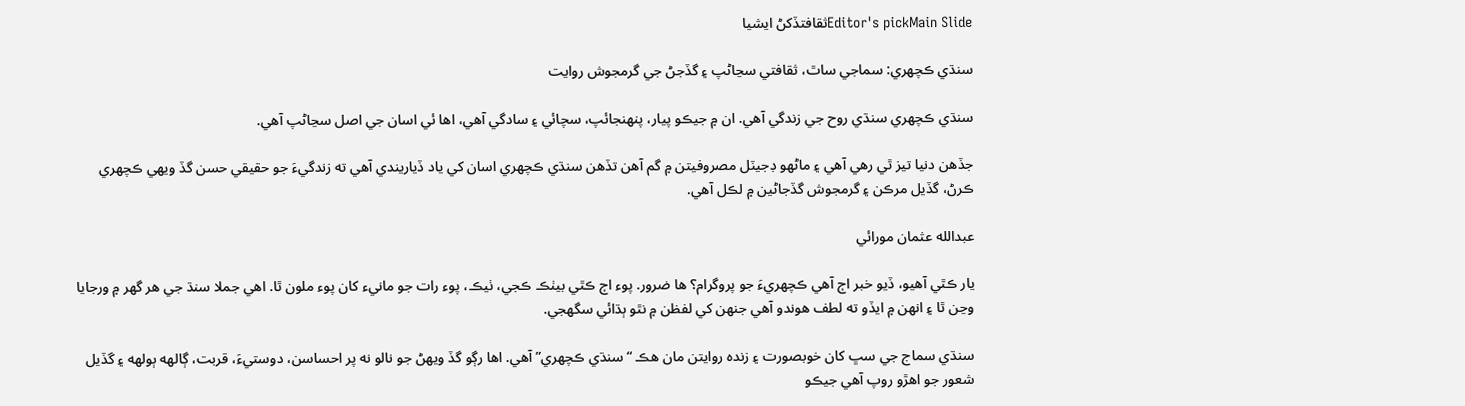Editor's pickMain Slideثقافتڏکڻ ايشيا

سنڌي ڪچهري: سماجي ساٿ، ثقافتي سڃاڻپ ۽ گڏجڻ جي گرمجوش روايت

سنڌي ڪچهري سنڌي روح جي زندگي آهي. ان ۾ جيڪو پيار، پنهنجائپ، سچائي ۽ سادگي آهي، اها ئي اسان جي اصل سڃاڻپ آهي.

جڏهن دنيا تيز ٿي رهي آهي ۽ ماڻهو ڊجيٽل مصروفيتن ۾ گم آهن تڏهن سنڌي ڪچهري اسان کي ياد ڏياريندي آهي ته زندگيءَ جو حقيقي حسن گڏ ويهي ڪچهري ڪرڻ، گڏيل مرڪن ۽ گرمجوش گڏجاڻين ۾ لڪل آهي.

عبدالله عثمان مورائي

يار ڪٿي آهيو، ڏيو خبر اڄ آهي ڪچهريءَ جو پروگرام؟ ها ضرور. پوء اڄ ڪٿي بيٺڪ ڪجي، ٺيڪ، پوء رات جو مانيء کان پوء ملون ٿا. اهي جملا سنڌ جي هر گهر ۾ ورجايا وڃن ٿا ۽ انهن ۾ ايڏو ته لطف هوندو آهي جنهن کي لفظن ۾ نٿو ٻڌائي سگهجي.

سنڌي سماج جي سڀ کان خوبصورت ۽ زنده روايتن مان هڪ “سنڌي ڪچهري” آهي. اها رڳو گڏ ويهڻ جو نالو نه پر احساسن، دوستيءَ، قربت، ڳالهه ٻولهه ۽ گڏيل شعور جو اهڙو روپ آهي جيڪو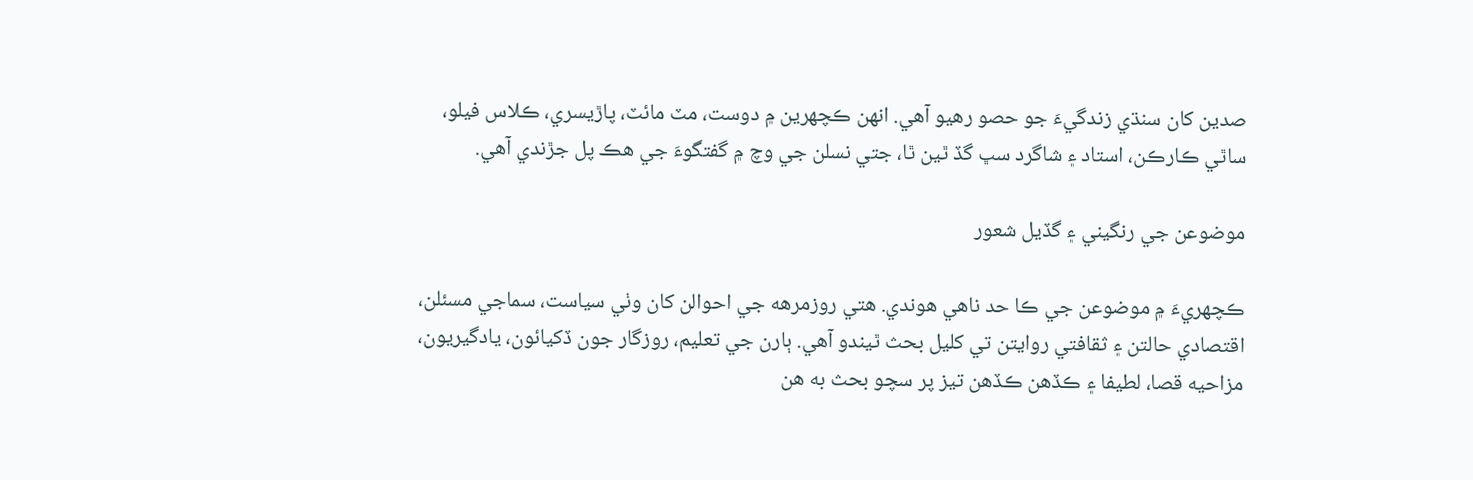صدين کان سنڌي زندگيءَ جو حصو رهيو آهي. انهن ڪچهرين ۾ دوست، مٽ مائٽ، پاڙيسري، ڪلاس فيلو، ساٿي ڪارڪن، استاد ۽ شاگرد سڀ گڏ ٿين ٿا، جتي نسلن جي وچ ۾ گفتگوءَ جي هڪ پل جڙندي آهي.

موضوعن جي رنگيني ۽ گڏيل شعور

ڪچهريءَ ۾ موضوعن جي ڪا حد ناهي هوندي. هتي روزمرهه جي احوالن کان وٺي سياست، سماجي مسئلن، اقتصادي حالتن ۽ ثقافتي روايتن تي کليل بحث ٿيندو آهي. ٻارن جي تعليم، روزگار جون ڏکيائون، يادگيريون، مزاحيه قصا، لطيفا ۽ ڪڏهن ڪڏهن تيز پر سچو بحث به هن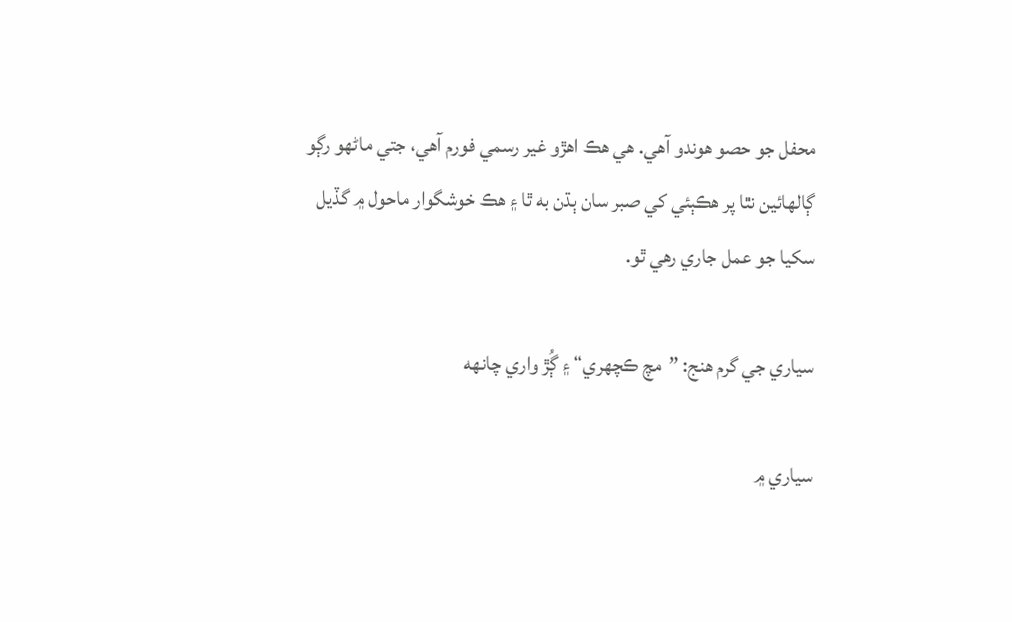محفل جو حصو هوندو آهي. هي هڪ اهڙو غير رسمي فورم آهي، جتي ماڻهو رڳو ڳالهائين نٿا پر هڪٻئي کي صبر سان ٻڌن به ٿا ۽ هڪ خوشگوار ماحول ۾ گڏيل سکيا جو عمل جاري رهي ٿو.

سياري جي گرم هنج: ”مچ ڪچهري“ ۽ ڳُڙ واري چانهه

سياري ۾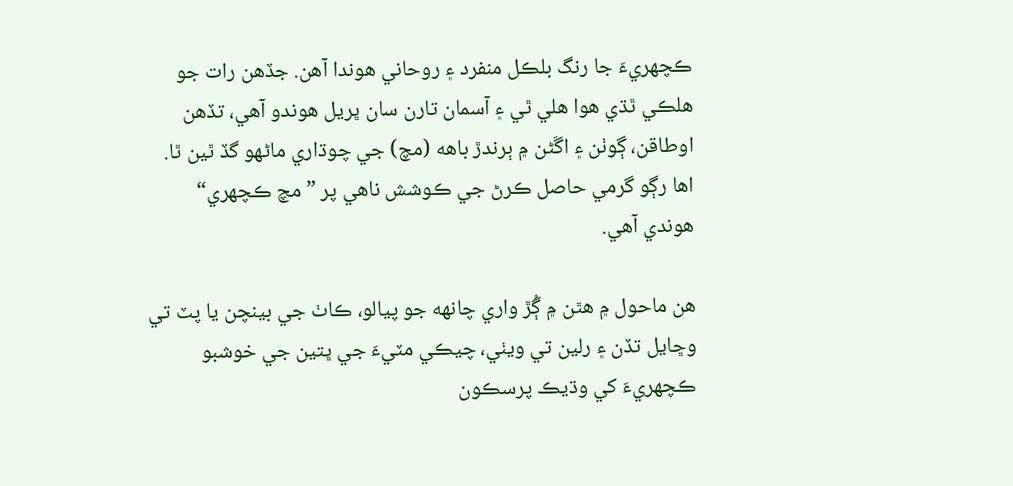ڪچهريءَ جا رنگ بلڪل منفرد ۽ روحاني هوندا آهن. جڏهن رات جو هلڪي ٿڌي هوا هلي ٿي ۽ آسمان تارن سان ڀريل هوندو آهي، تڏهن اوطاقن، ڳوٺن ۽ اڱڻن ۾ ٻرندڙ باهه (مچ) جي چوڌاري ماڻهو گڏ ٿين ٿا. اها رڳو گرمي حاصل ڪرڻ جي ڪوشش ناهي پر ”مچ ڪچهري“ هوندي آهي.

هن ماحول ۾ هٿن ۾ ڳُڙ واري چانهه جو پيالو، ڪاٺ جي بينچن يا پٽ تي وڇايل تڏن ۽ رلين تي ويٺي، چيڪي مٽيءَ جي ڀتين جي خوشبو ڪچهريءَ کي وڌيڪ پرسڪون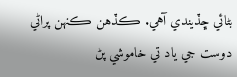بڻائي ڇڏيندي آهي. ڪڏهن ڪنهن پراڻي دوست جي ياد تي خاموشي پڻ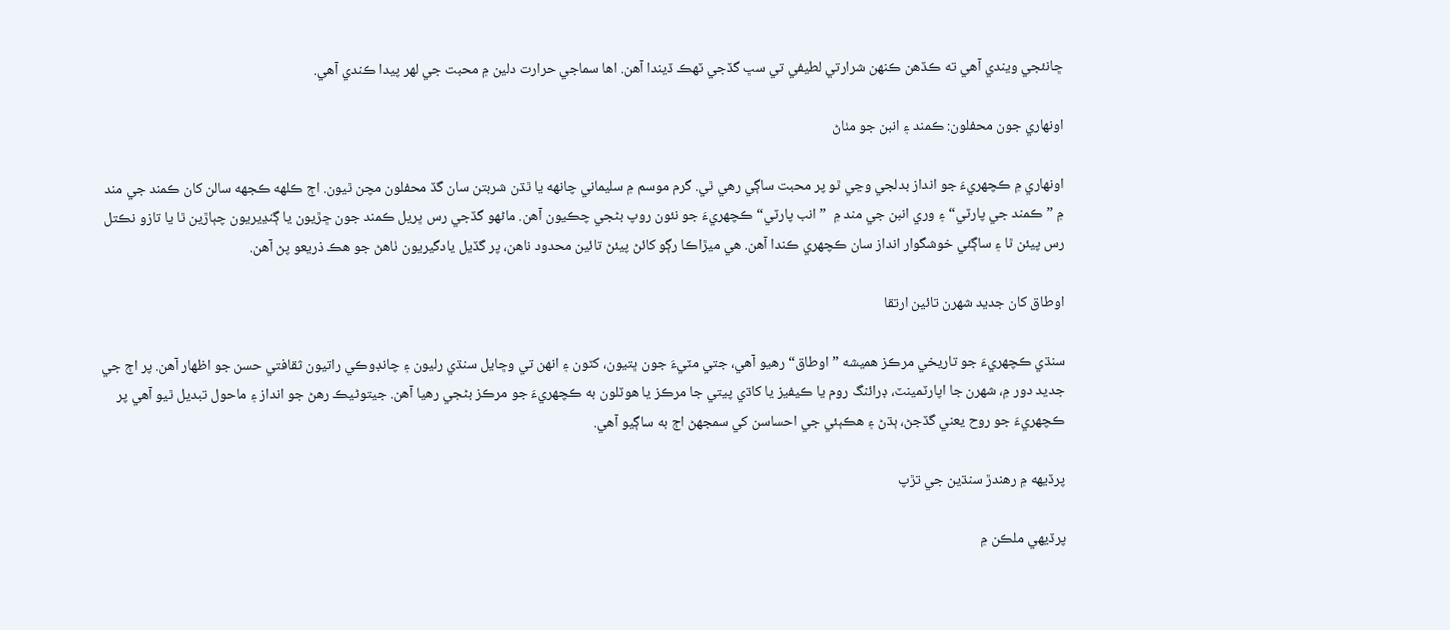ڇانئجي ويندي آهي ته ڪڏهن ڪنهن شرارتي لطيفي تي سڀ گڏجي ٽهڪ ڏيندا آهن. اها سماجي حرارت دلين ۾ محبت جي لهر پيدا ڪندي آهي.

اونهاري جون محفلون: ڪمند ۽ انبن جو مٺاڻ

اونهاري ۾ ڪچهريءَ جو انداز بدلجي وڃي ٿو پر محبت ساڳي رهي ٿي. گرم موسم ۾ سليماني چانهه يا ٿڌن شربتن سان گڏ محفلون مچن ٿيون. اڄ ڪلهه ڪجهه سالن کان ڪمند جي مند ۾ ”ڪمند جي پارٽي“ ۽ وري انبن جي مند ۾  ”انب پارٽي“ ڪچهريءَ جو نئون روپ بڻجي چڪيون آهن. ماڻهو گڏجي رس ڀريل ڪمند جون ڇڙيون يا ڳنڍيريون چٻاڙين ٿا يا تازو نڪتل رس پيئن ٿا ۽ ساڳئي خوشگوار انداز سان ڪچهري ڪندا آهن. هي ميڙاڪا رڳو کائڻ پيئڻ تائين محدود ناهن، پر گڏيل يادگيريون ٺاهڻ جو هڪ ذريعو پڻ آهن.

اوطاق کان جديد شهرن تائين ارتقا

سنڌي ڪچهريءَ جو تاريخي مرڪز هميشه ”اوطاق“ رهيو آهي، جتي مٽيءَ جون ڀتيون، کٽون ۽ انهن تي وڇايل سنڌي رليون ۽ چانڊوڪي راتيون ثقافتي حسن جو اظهار آهن. پر اڄ جي جديد دور ۾، شهرن جا اپارٽمينٽ، ڊرائنگ روم يا ڪيفيز يا کاڌي پيتي جا مرڪز يا هوٽلون به ڪچهريءَ جو مرڪز بڻجي رهيا آهن. جيتوڻيڪ رهڻ جو انداز ۽ ماحول تبديل ٿيو آهي پر ڪچهريءَ جو روح يعني گڏجڻ، ٻڌڻ ۽ هڪٻئي جي احساسن کي سمجهڻ اڄ به ساڳيو آهي.

پرڏيهه ۾ رھندڙ سنڌين جي تڙپ

پرڏيهي ملڪن ۾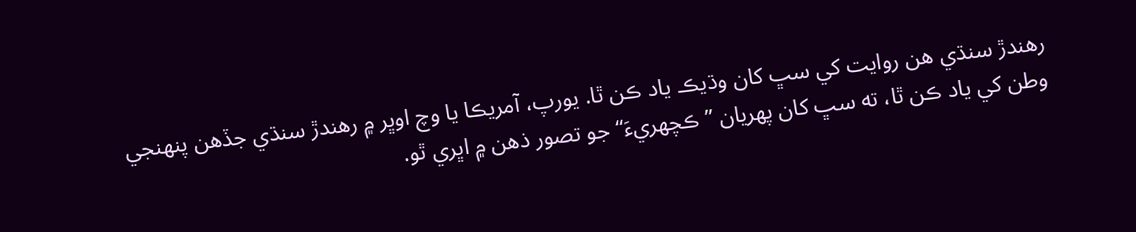رهندڙ سنڌي هن روايت کي سڀ کان وڌيڪ ياد ڪن ٿا. يورپ، آمريڪا يا وچ اوڀر ۾ رهندڙ سنڌي جڏهن پنهنجي وطن کي ياد ڪن ٿا، ته سڀ کان پهريان ”ڪچهريءَ“ جو تصور ذهن ۾ اڀري ٿو.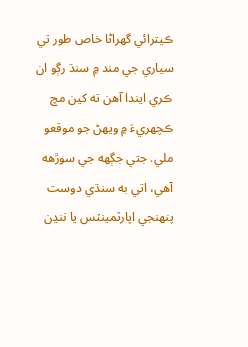ڪيترائي گهراڻا خاص طور تي سياري جي مند ۾ سنڌ رڳو ان ڪري ايندا آهن ته کين مچ ڪچهريءَ ۾ ويهڻ جو موقعو ملي. جتي جڳهه جي سوڙهه آهي، اتي به سنڌي دوست پنهنجي اپارٽمينٽس يا ننڍن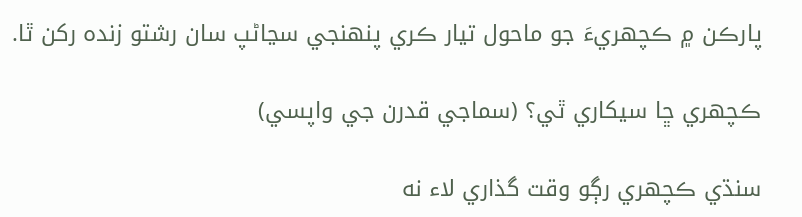پارڪن ۾ ڪچهريءَ جو ماحول تيار ڪري پنهنجي سڃاڻپ سان رشتو زنده رکن ٿا.

ڪچهري ڇا سيکاري ٿي؟ (سماجي قدرن جي واپسي)

سنڌي ڪچهري رڳو وقت گذاري لاء نه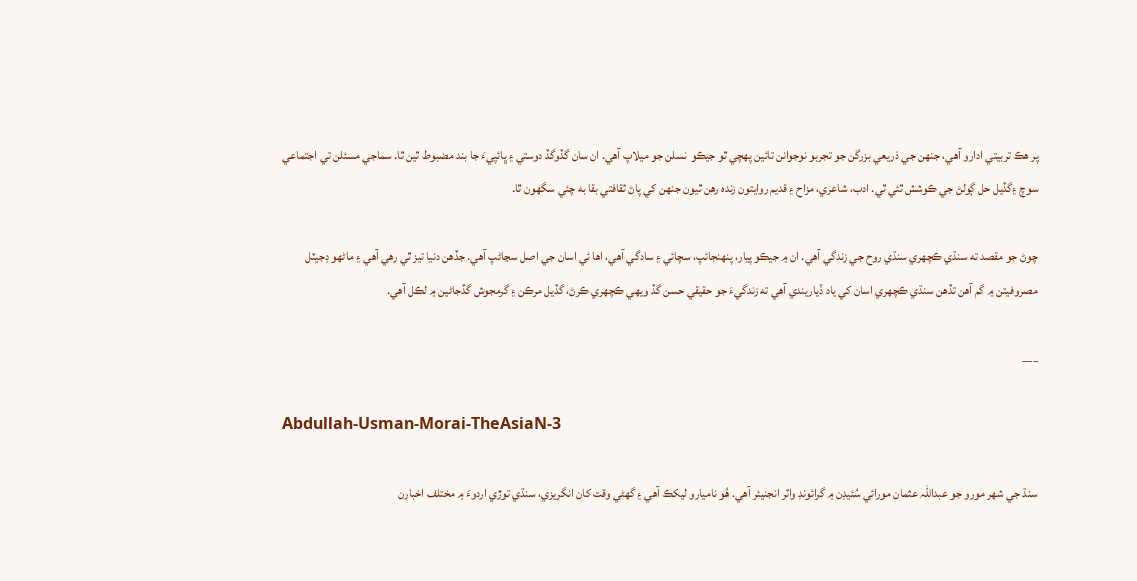پر هڪ تربيتي ادارو آهي، جنهن جي ذريعي بزرگن جو تجربو نوجوانن تائين پهچي ٿو جيڪو  نسلن جو ميلاپ آهي. ان سان گڏوگڏ دوستي ۽ ڀائپيءَ جا بند مضبوط ٿين ٿا. سماجي مسئلن تي اجتماعي سوچ ۽گڏيل حل ڳولڻ جي ڪوشش ٿئي ٿي. ادب، شاعري، مزاح ۽ قديم روايتون زنده رهن ٿيون جنهن کي پاڻ ثقافتي بقا به چئي سگهون ٿا.

چوڻ جو مقصد ته سنڌي ڪچهري سنڌي روح جي زندگي آهي. ان ۾ جيڪو پيار، پنهنجائپ، سچائي ۽ سادگي آهي، اها ئي اسان جي اصل سڃاڻپ آهي. جڏهن دنيا تيز ٿي رهي آهي ۽ ماڻهو ڊجيٽل مصروفيتن ۾ گم آهن تڏهن سنڌي ڪچهري اسان کي ياد ڏياريندي آهي ته زندگيءَ جو حقيقي حسن گڏ ويهي ڪچهري ڪرڻ، گڏيل مرڪن ۽ گرمجوش گڏجاڻين ۾ لڪل آهي.

___

Abdullah-Usman-Morai-TheAsiaN-3

سنڌ جي شھر مورو جو عبداللہ عثمان مورائي سُئيڊن ۾ گرائونڊ واٽر انجنيئر آھي. ھُو ناميارو ليکڪ آھي ۽ گھڻي وقت کان انگريزي، سنڌي توڙي اردوءَ ۾ مختلف اخبارن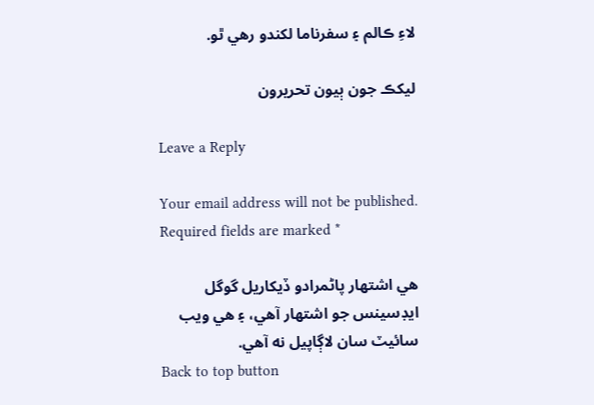لاءِ ڪالم ۽ سفرناما لکندو رھي ٿو.

ليکڪ جون ٻيون تحريرون

Leave a Reply

Your email address will not be published. Required fields are marked *

هي اشتهار پاڻمرادو ڏيکاريل گوگل ايڊسينس جو اشتهار آهي، ۽ هي ويب سائيٽ سان لاڳاپيل نه آهي.
Back to top button